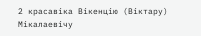2 красавіка Вікенцію (Віктару) Мікалаевічу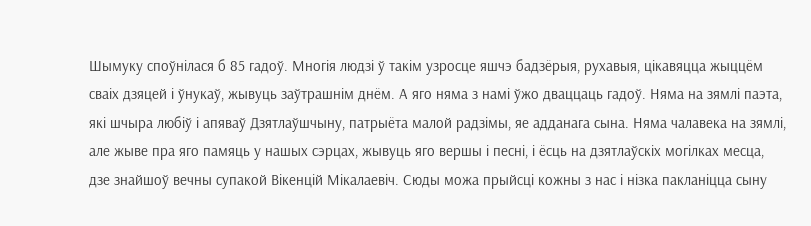Шымуку споўнілася б 85 гадоў. Многія людзі ў такім узросце яшчэ бадзёрыя, рухавыя, цікавяцца жыццём сваіх дзяцей і ўнукаў, жывуць заўтрашнім днём. А яго няма з намі ўжо дваццаць гадоў. Няма на зямлі паэта, які шчыра любіў і апяваў Дзятлаўшчыну, патрыёта малой радзімы, яе адданага сына. Няма чалавека на зямлі, але жыве пра яго памяць у нашых сэрцах, жывуць яго вершы і песні, і ёсць на дзятлаўскіх могілках месца, дзе знайшоў вечны супакой Вікенцій Мікалаевіч. Сюды можа прыйсці кожны з нас і нізка пакланіцца сыну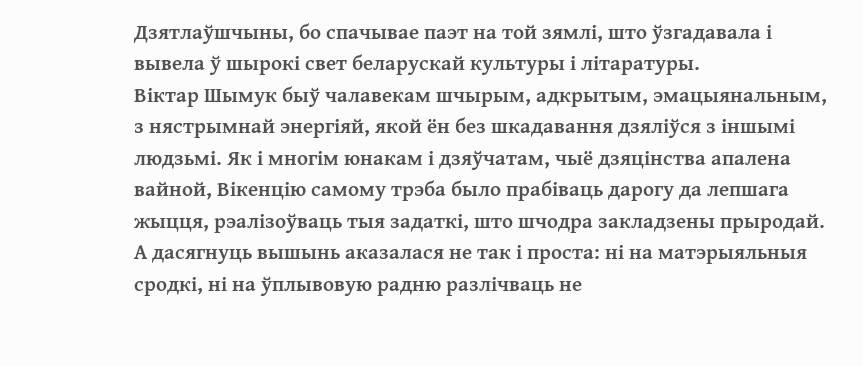Дзятлаўшчыны, бо спачывае паэт на той зямлі, што ўзгадавала і вывела ў шырокі свет беларускай культуры і літаратуры.
Віктар Шымук быў чалавекам шчырым, адкрытым, эмацыянальным, з нястрымнай энергіяй, якой ён без шкадавання дзяліўся з іншымі людзьмі. Як і многім юнакам і дзяўчатам, чыё дзяцінства апалена вайной, Вікенцію самому трэба было прабіваць дарогу да лепшага жыцця, рэалізоўваць тыя задаткі, што шчодра закладзены прыродай. А дасягнуць вышынь аказалася не так і проста: ні на матэрыяльныя сродкі, ні на ўплывовую радню разлічваць не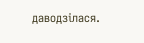даводзілася.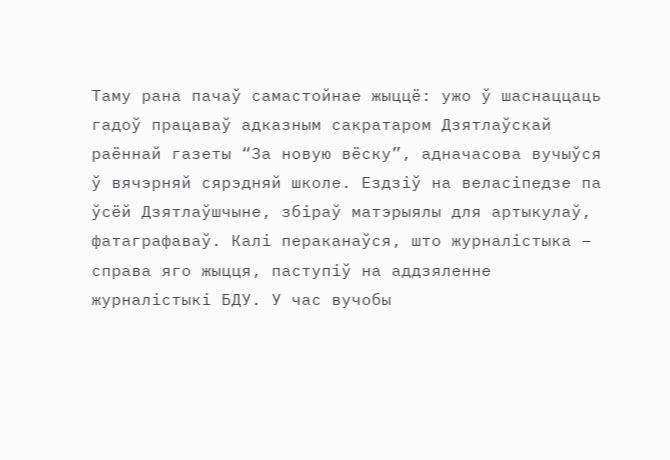Таму рана пачаў самастойнае жыццё: ужо ў шаснаццаць гадоў працаваў адказным сакратаром Дзятлаўскай раённай газеты “За новую вёску”, адначасова вучыўся ў вячэрняй сярэдняй школе. Ездзіў на веласіпедзе па ўсёй Дзятлаўшчыне, збіраў матэрыялы для артыкулаў, фатаграфаваў. Калі пераканаўся, што журналістыка – справа яго жыцця, паступіў на аддзяленне журналістыкі БДУ. У час вучобы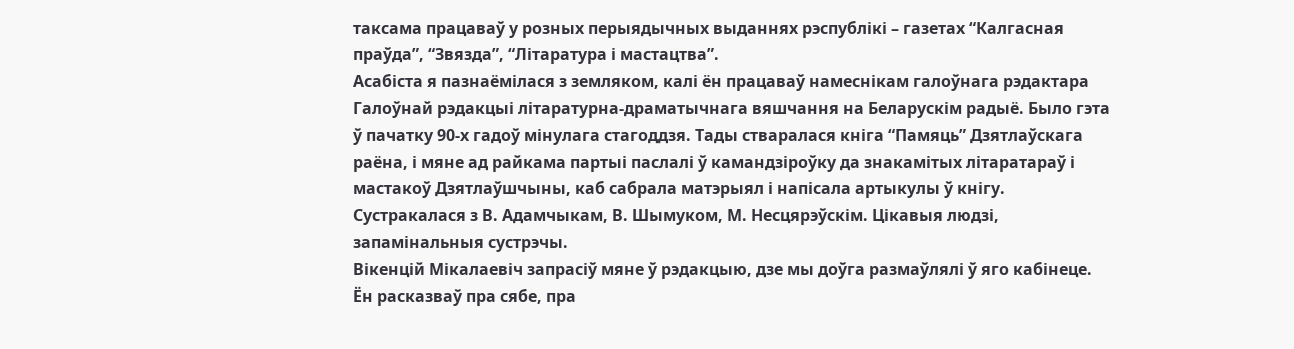таксама працаваў у розных перыядычных выданнях рэспублікі – газетах “Калгасная праўда”, “Звязда”, “Літаратура і мастацтва”.
Асабіста я пазнаёмілася з земляком, калі ён працаваў намеснікам галоўнага рэдактара Галоўнай рэдакцыі літаратурна-драматычнага вяшчання на Беларускім радыё. Было гэта ў пачатку 90-х гадоў мінулага стагоддзя. Тады стваралася кніга “Памяць” Дзятлаўскага раёна, і мяне ад райкама партыі паслалі ў камандзіроўку да знакамітых літаратараў і мастакоў Дзятлаўшчыны, каб сабрала матэрыял і напісала артыкулы ў кнігу. Сустракалася з В. Адамчыкам, В. Шымуком, М. Несцярэўскім. Цікавыя людзі, запамінальныя сустрэчы.
Вікенцій Мікалаевіч запрасіў мяне ў рэдакцыю, дзе мы доўга размаўлялі ў яго кабінеце. Ён расказваў пра сябе, пра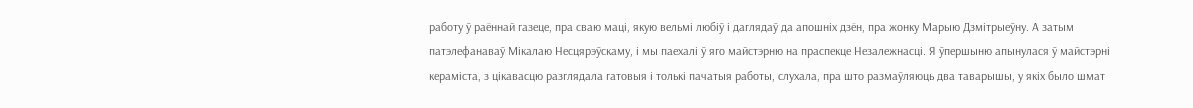работу ў раённай газеце, пра сваю маці, якую вельмі любіў і даглядаў да апошніх дзён, пра жонку Марыю Дзмітрыеўну. А затым патэлефанаваў Мікалаю Несцярэўскаму, і мы паехалі ў яго майстэрню на праспекце Незалежнасці. Я ўпершыню апынулася ў майстэрні кераміста, з цікавасцю разглядала гатовыя і толькі пачатыя работы, слухала, пра што размаўляюць два таварышы, у якіх было шмат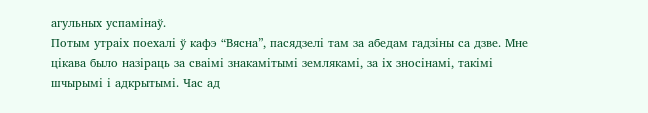агульных успамінаў.
Потым утраіх поехалі ў кафэ “Вясна”, пасядзелі там за абедам гадзіны са дзве. Мне цікава было назіраць за сваімі знакамітымі землякамі, за іх зносінамі, такімі шчырымі і адкрытымі. Час ад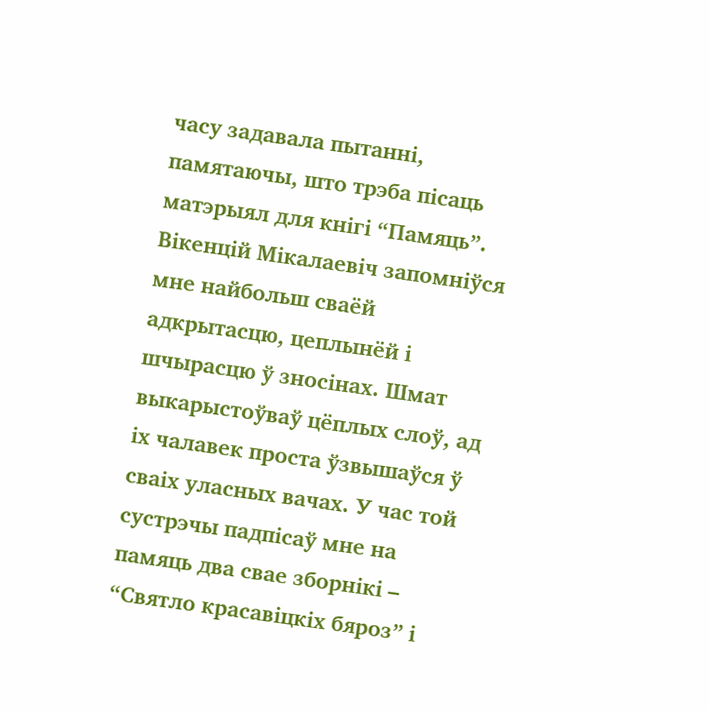часу задавала пытанні, памятаючы, што трэба пісаць матэрыял для кнігі “Памяць”.
Вікенцій Мікалаевіч запомніўся мне найбольш сваёй адкрытасцю, цеплынёй і шчырасцю ў зносінах. Шмат выкарыстоўваў цёплых слоў, ад іх чалавек проста ўзвышаўся ў сваіх уласных вачах. У час той сустрэчы падпісаў мне на памяць два свае зборнікі – “Святло красавіцкіх бяроз” і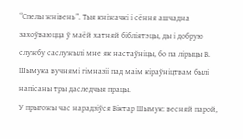“Спелы жнівень”. Тыя кніжачкі і сёння ашчадна захоўваюцца ў маёй хатняй бібліятэцы, ды і добрую службу саслужылі мне як настаўніцы, бо па лірыцы В. Шымука вучнямі гімназіі пад маім кіраўніцтвам былі напісаны тры даследчыя працы.
У прыгожы час нарадзіўся Віктар Шымук: весняй парой,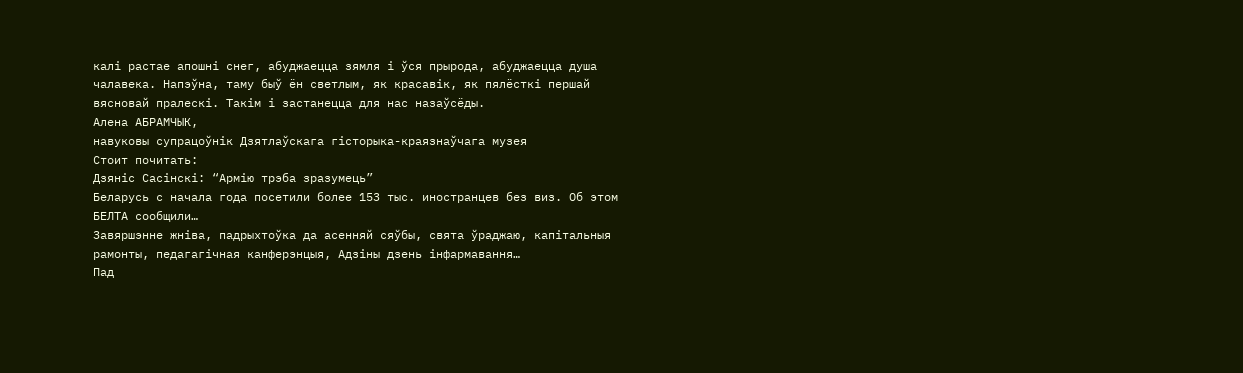калі растае апошні снег, абуджаецца зямля і ўся прырода, абуджаецца душа чалавека. Напэўна, таму быў ён светлым, як красавік, як пялёсткі першай вясновай пралескі. Такім і застанецца для нас назаўсёды.
Алена АБРАМЧЫК,
навуковы супрацоўнік Дзятлаўскага гісторыка-краязнаўчага музея
Стоит почитать:
Дзяніс Сасінскі: “Армію трэба зразумець”
Беларусь с начала года посетили более 153 тыс. иностранцев без виз. Об этом БЕЛТА сообщили…
Завяршэнне жніва, падрыхтоўка да асенняй сяўбы, свята ўраджаю, капітальныя рамонты, педагагічная канферэнцыя, Адзіны дзень інфармавання…
Пад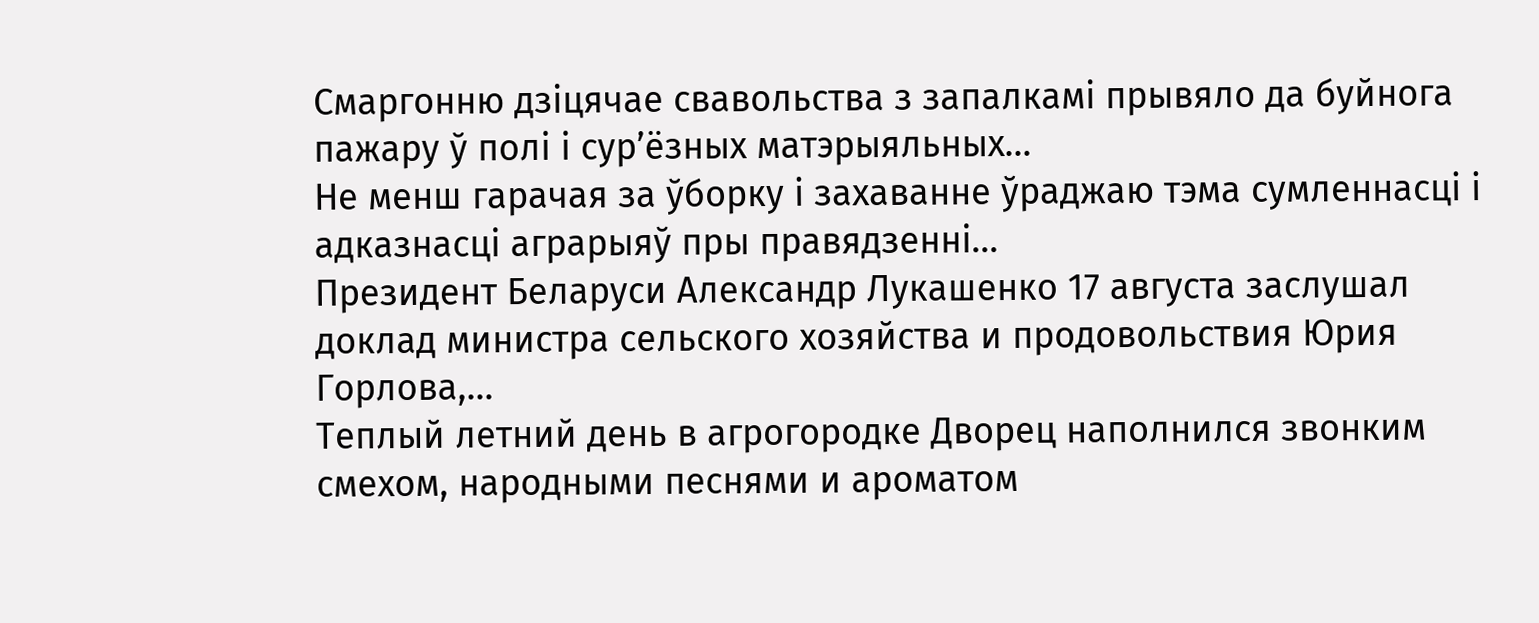Смаргонню дзіцячае свавольства з запалкамі прывяло да буйнога пажару ў полі і сур’ёзных матэрыяльных…
Не менш гарачая за ўборку і захаванне ўраджаю тэма сумленнасці і адказнасці аграрыяў пры правядзенні…
Президент Беларуси Александр Лукашенко 17 августа заслушал доклад министра сельского хозяйства и продовольствия Юрия Горлова,…
Теплый летний день в агрогородке Дворец наполнился звонким смехом, народными песнями и ароматом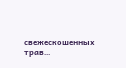свежескошенных трав…